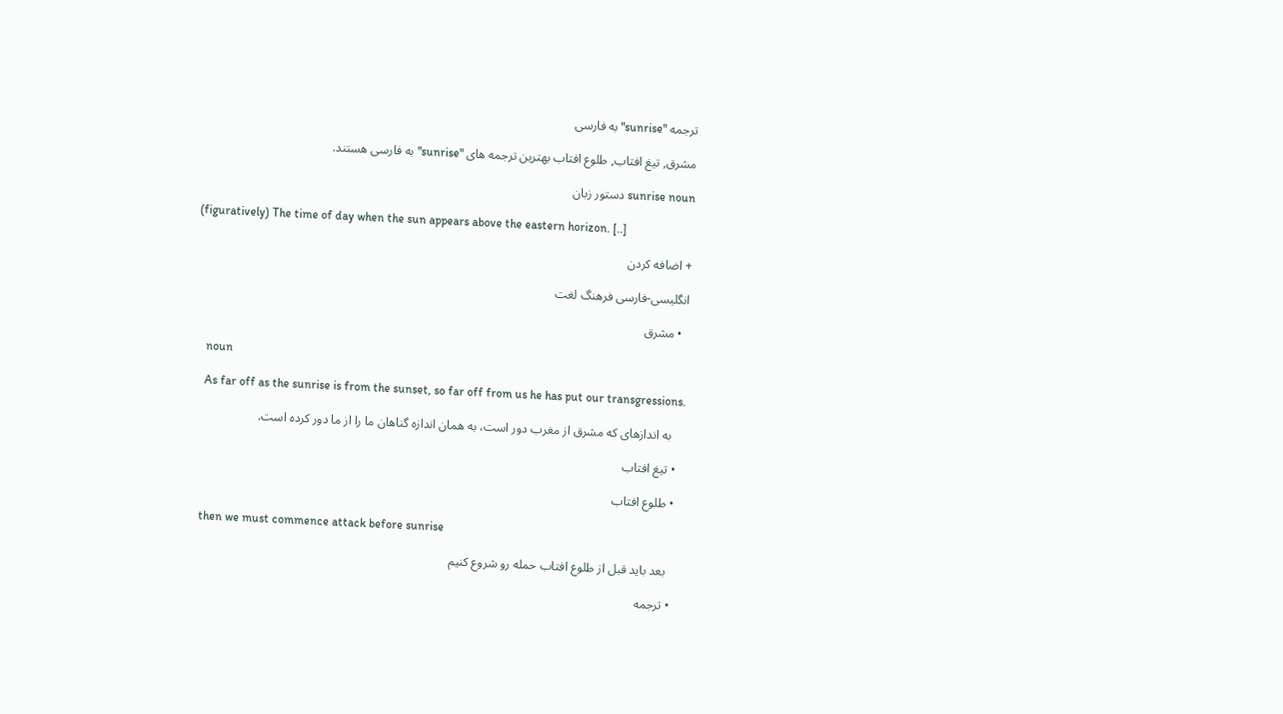ترجمه "sunrise" به فارسی

مشرق, تیغ افتاب, طلوع افتاب بهترین ترجمه های "sunrise" به فارسی هستند.

sunrise noun دستور زبان

(figuratively) The time of day when the sun appears above the eastern horizon. [..]

+ اضافه کردن

انگلیسی-فارسی فرهنگ لغت

  • مشرق

    noun

    As far off as the sunrise is from the sunset, so far off from us he has put our transgressions.

    به اندازهای که مشرق از مغرب دور است، به همان اندازه گناهان ما را از ما دور کرده است.

  • تیغ افتاب

  • طلوع افتاب

    then we must commence attack before sunrise

    بعد بايد قبل از طلوع افتاب حمله رو شروع کنيم

  • ترجمه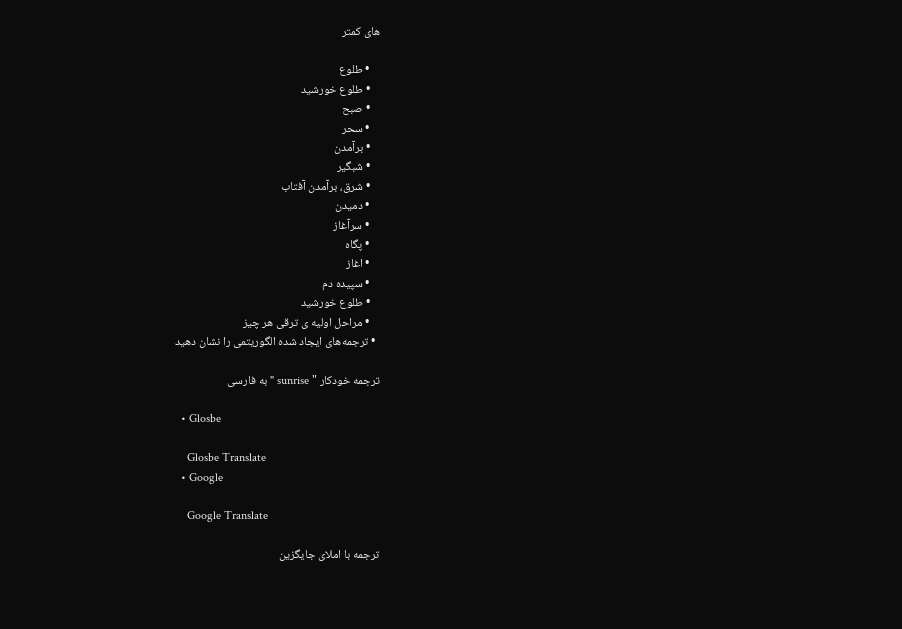های کمتر

    • طلوع
    • طلوع خورشید
    • صبح
    • سحر
    • برآمدن
    • شبگیر
    • شرق، برآمدن آفتاب
    • دمیدن
    • سرآغاز
    • پگاه
    • اغاز
    • سپیده دم
    • طلوع خورشيد
    • مراحل اولیه ی ترقی هر چیز
  • ترجمه‌های ایجاد شده الگوریتمی را نشان دهید

ترجمه خودکار " sunrise " به فارسی

  • Glosbe

    Glosbe Translate
  • Google

    Google Translate

ترجمه با املای جایگزین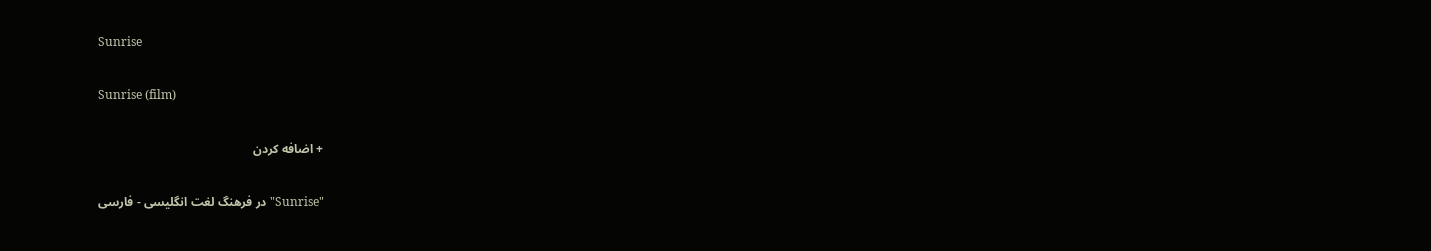Sunrise

Sunrise (film)

+ اضافه کردن

"Sunrise" در فرهنگ لغت انگلیسی - فارسی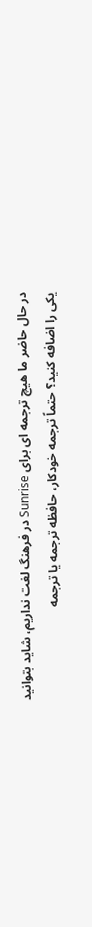در حال حاضر ما هیچ ترجمه ای برای Sunrise در فرهنگ لغت نداریم، شاید بتوانید یکی را اضافه کنید؟ حتماً ترجمه خودکار، حافظه ترجمه یا ترجمه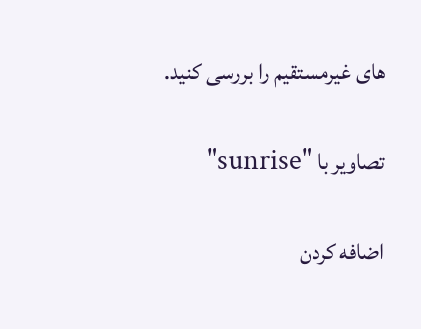های غیرمستقیم را بررسی کنید.

تصاویر با "sunrise"

اضافه کردن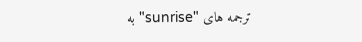ترجمه های "sunrise" به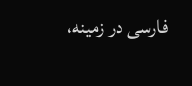فارسی در زمینه،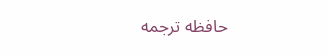حافظه ترجمه